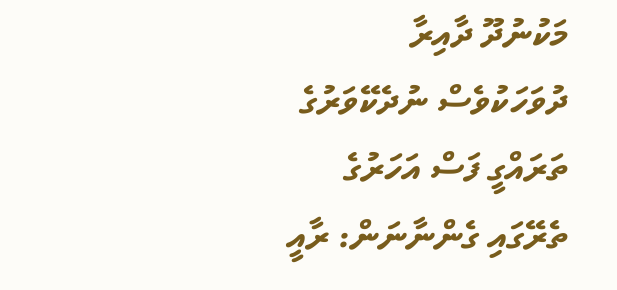މަކުނުދޫ ދާއިރާ ދުވަހަކުވެސް ނުދެކޭވަރުގެ ތަރައްގީ ފަސް އަހަރުގެ ތެރޭގައި ގެންނާނަން: ރާއީ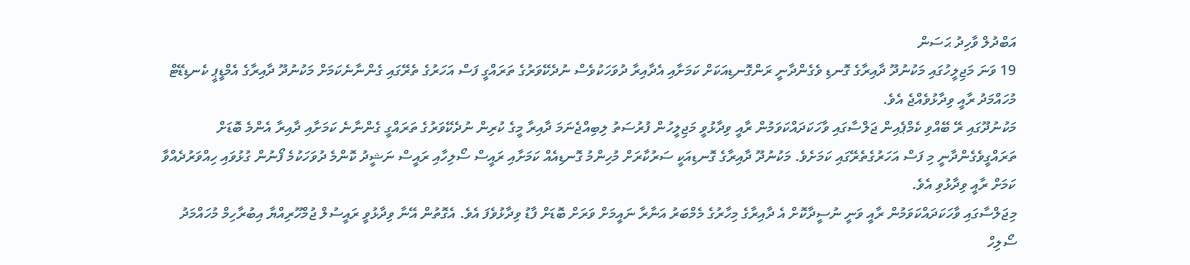އަބްދުލް ވާހިދު ޙަސަން
19 ވަނަ މަޖިލީހުގައި މަކުނުދޫ ދާއިރާގެ ގޮނޑި ވެގެންދާނީ ރަންގޮނޑިއަކަށް ކަމަށާއި އެދާއިރާ ދުވަހަކުވެސް ނުދެކޭވަރުގެ ތަރައްގީ ފަސް އަހަރުގެ ތެރޭގައި ގެންނާނެކަމަށް މަކުނުދޫ ދާއިރާގެ އެމްޑީޕީ ކެނޑިޑޭޓް މުހައްމަދު ރާއީ ވިދާޅުވެއްޖެ އެވެ.
މަކުނުދޫގައި ރޭ ބޭއްވި ކެމްޕެއިން ޖަލްސާގައި ވާހަކަދައްކަވަމުން ރާއީ ވިދާޅުވީ މަޖިލީހުން ފުރުސަތު ލިބިއްޖެނަމަ ދާއިރާ މީގެ ކުރިން ނުދެކޭވަރުގެ ތަރައްގީ ގެންނާނެ ކަމަށާއި ދާއިރާ އެންމެ ބޮޑަށް ތަރައްގީވެގެންދާނީ މި ފަސް އަހަރުގެތެރޭގައި ކަމަށެވެ. މަކުނުދޫ ދާއިރާގެ ގޮނޑިއަކީ ސަރުކާރަށް މުހިންމު ގޮނޑިއެއް ކަމަށާއި ރައީސް ސޯލިހާއި ރައީސް ނަޝީދު ކޮންމެ ދުވަހަކުމެ ފޯނުން ގުޅުވައި ހިއްވަރުދެއްވާ ކަމަށް ރާއީ ވިދާޅުވި އެވެ.
މިޖަލްސާގައި ވާހަކަދައްކަވަމުން ރާއީ ވަނީ ނުސީދާކޮށް އެ ދާއިރާގެ މިހާރުގެ މެމްބަރު އަނާރާ ނައީމަށް ވަރަށް ބޮޑަށް ފާޑު ވިދާޅުވެފަ އެވެ. އެގޮތުން އޭނާ ވިދާޅުވީ ރައީސުލް ޖުމްހޫރިއްޔާ އިބުރާހިމް މުހައްމަދު ސޯލިހް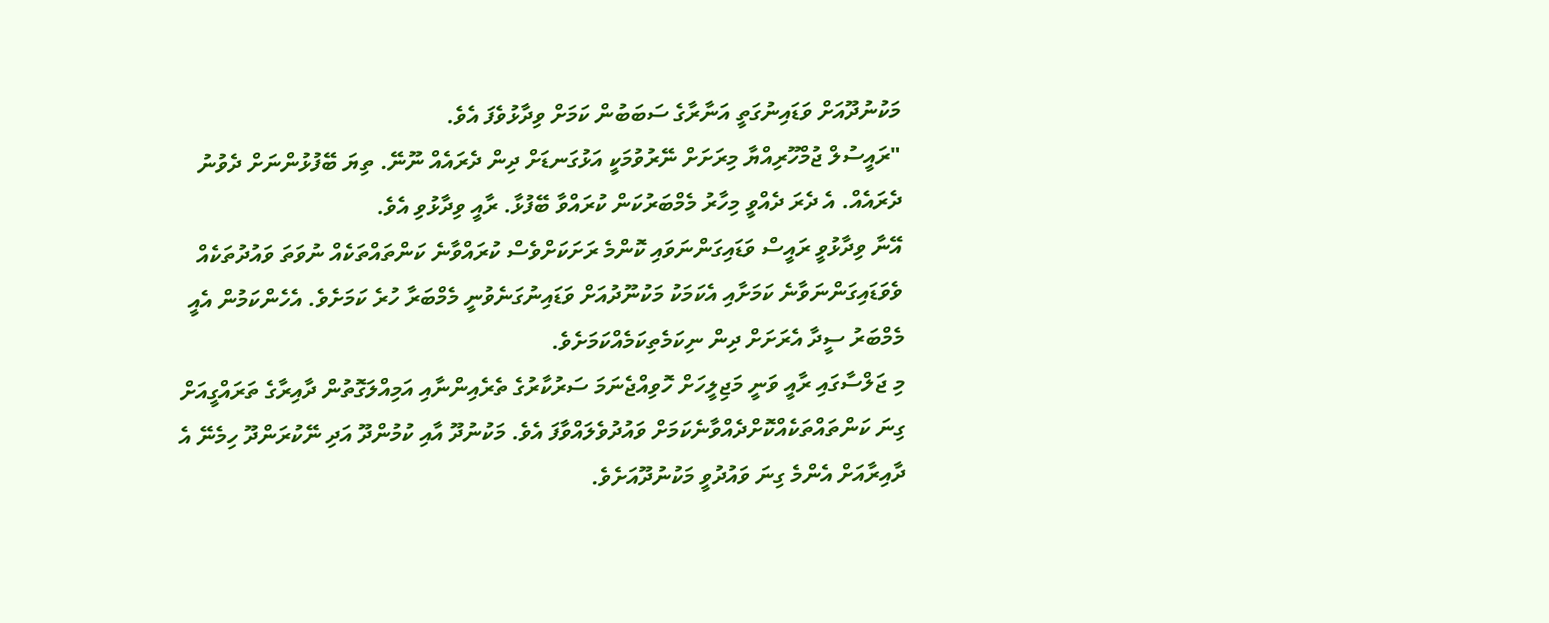މަކުނުދޫއަށް ވަޑައިނުގަތީ އަނާރާގެ ސަބަބުން ކަމަށް ވިދާޅުވެފަ އެވެ.
"ރައީސުލް ޖުމްހޫރިއްޔާ މިރަށަށް ނޭރުވުމަކީ އަޅުގަނޑަށް ދިން ދެރައެއް ނޫނޭ. ތިޔަ ބޭފުޅުންނަށް ދެވުނު ދެރައެއް. އެ ދެރަ ދެއްވީ މިހާރު މެމްބަރުކަން ކުރައްވާ ބޭފުޅާ. ރާއީ ވިދާޅުވި އެވެ.
އޭނާ ވިދާޅުވީ ރައީސް ވަޑައިގަންނަވައި ކޮންމެ ރަށަކަށްވެސް ކުރައްވާނެ ކަންތައްތަކެއް ނުވަތަ ވައުދުތަކެއް ވެވަޑައިގަންނަވާނެ ކަމަށާއި އެކަމަކު މަކުނޫދުއަށް ވަޑައިނުގަނެވުނީ މެމްބަރާ ހުރެ ކަމަށެވެ. އެހެންކަމުން އެއީ މެމްބަރު ސީދާ އެރަށަށް ދިން ނިކަމެތިކަމެއްކަމަށެވެ.
މި ޖަލްސާގައި ރާއީ ވަނީ މަޖިލީހަށް ހޮވިއްޖެނަމަ ސަރުކާރުގެ ތެރެއިންނާއި އަމިއްލަގޮތުން ދާއިރާގެ ތަރައްގީއަށް ގިނަ ކަންތައްތަކެއްކޮށްދެއްވާނެކަމަށް ވައުދުވެލައްވާފަ އެވެ. މަކުނުދޫ އާއި ކުމުންދޫ އަދި ނޭކުރަންދޫ ހިމެނޭ އެ ދާއިރާއަށް އެންމެ ގިނަ ވައުދުވީ މަކުނުދޫއަށެވެ.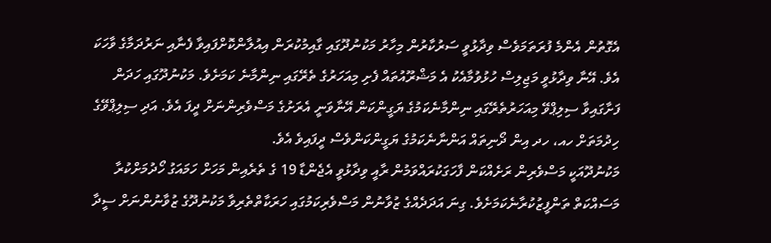އެގޮތުން އެންމެ ފުރަތަމަވެސް ވިދާޅުވީ ސަރުކާރުން މިހާރު މަކުނުދޫގައި ގާއިމުކުރަން އިއުލާންކޮށްފައިވާ ފެނާއި ނަރުދަމާގެ ވާހަކަ އެވެ. އޭނާ ވިދާޅުވީ މަޖިލިސް ހުޅުވުމާއެކު އެ މަޝްރޫއުތައް ފެށި މިއަހަރުގެ ތެރޭގައި ނިންމާނެ ކަމަށެވެ. މަކުނުދޫގައި ހަދަން ފަށާގައިވާ ސިލިޕްވޭ މިއަހަރުތެރޭގައި ނިންމާނެކަމުގެ ޔަގީންކަން އޭނާވަނީ އެރަށުގެ މަސްވެރިންނަށް ދީފަ އެވެ. އަދި ސިލިޕްވޭގެ ހިދުމަތަށް ހއ، ހދ އިން ދޯނިތައް އަންނާނެކަމުގެ ޔަގީންކަންވެސް ދީފައިވެ އެވެ.
މަކުނުދޫއަކީ މަސްވެރިން ރަށެއްކަން ފާހަގަކުރައްވަމުން ރާއީ ވިދާޅުވީ އެޖެންޑާ 19 ގެ ތެރެއިން މަހަށް ހަމައަގު ހޯދުމަށްކުރާ މަސައްކަތް ތަންފީޒުކުރާނެކަމަށެވެ. ގިނަ އަދަދެއްގެ ޒުވާނުން މަސްވެރިކަމުގައި ހަރަކާތްތެރިވާ މަކުނުދޫގެ ޒުވާނުންނަށް ސީދާ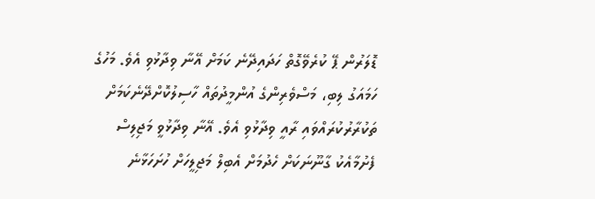ޑޮލަރުން ޕޭ ކުރެވޭގޮތް ހަދައިދޭނެ ކަމަށް އޭނާ ވިދާޅުވި އެވެ. މަހުގެ ހަމައަގު ލިބި، މަސްވެރިންގެ އުންމީދުތައް ހާސިލުކޮށްދޭނެކަމަށް ތަކުރާރުކުރައްވައި ރާއީ ވިދާޅުވި އެވެ. އޭނާ ވިދާޅުވީ މަޖިލިސް ފެށުމާއެކު ގާނޫނަކަށް ހެދުމަށް އެބިލް މަޖިލީހަށް ހުށަހަޅާނެ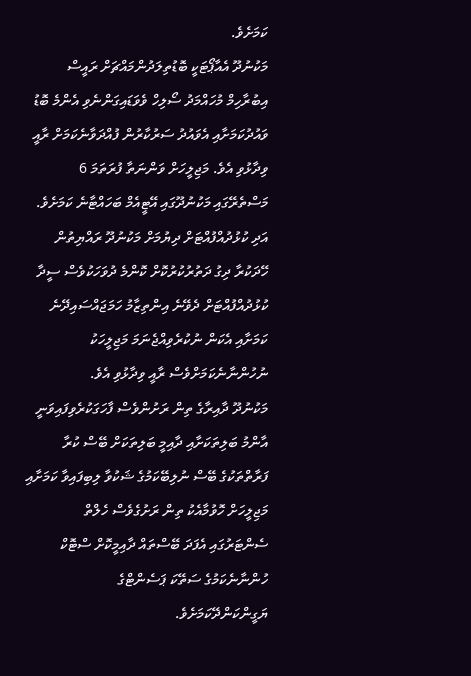ކަމަށެވެ.
މަކުނުދޫ އެއާޕޯޓަކީ ބޮޑުތިލަދުންމައްޗަށް ރައީސް އިބުރާހިމް މުހައްމަދު ސޯލިހް ވެވަޑައިގަންނެވި އެންމެ ބޮޑު ވައުދުކަމަށާއި އެވައުދު ސަރުކާރުން ފުއްދަވާނެކަމަށް ރާއީ ވިދާޅުވި އެވެ. މަޖިލީހަށް ވަންނަތާ ފުރަތަމަ 6 މަސްތެރޭގައި މަކުނުދޫގައި އޭޓީއެމް ބަހައްޓާނެ ކަމަށެވެ. އަދި ކުޅުދުއްފުއްޓަށް ދިޔުމަށް މަކުނުދޫ ރައްޔިތުން ހޭދަކުރާ ދިގު ދަތުރުކުރުކޮށް ކޮންމެ ދުވަހަކުވެސް ސީދާ ކުޅުދުއްފުއްޓަށް ދެވޭނެ އިންތިޒާމު ހަމަޖައްސައިދޭނެ ކަމަށާއި އެކަން ނުކުރެވިއްޖެނަމަ މަޖިލީހަކު ނުހުންނާނެކަމަށްވެސް ރާއީ ވިދާޅުވި އެވެ.
މަކުނުދޫ ދާއިރާގެ ތިން ރަށުންވެސް ފާހަގަކުރެވިފައިވަނީ އާންމު ބަލިތަކަށާއި ދާއިމީ ބަލިތަކަށް ބޭސް ކުރާ ފަރާތްތަކުގެ ބޭސް ނުލިބޭކަމުގެ ޝަކުވާ ލިބިފައިވާ ކަމަށާއި މަޖިލީހަށް ހޮވުމާއެކު ތިން ރަށުގެވެސް ހެލްތް ސެންޓަރުގައި އެފަދަ ބޭސްތައް ދާއިމީކޮށް ސްޓޮކް ހުންނާނެކަމުގެ ސަތޭކަ ޕަސެންޓްގެ ޔަގީންކަންދޭކަމަށެވެ.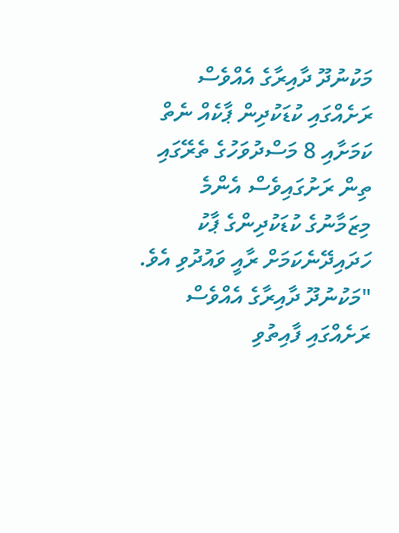މަކުނުދޫ ދާއިރާގެ އެއްވެސް ރަށެއްގައި ކުޑަކުދިން ޕާކެއް ނެތް ކަމަށާއި 8 މަސްދުވަހުގެ ތެރޭގައި ތިން ރަށުގައިވެސް އެންމެ މިޒަމާނުގެ ކުޑަކުދިންގެ ޕާކު ހަދައިދޭނެކަމަށް ރާއީ ވައުދުވި އެވެ.
"މަކުނުދޫ ދާއިރާގެ އެއްވެސް ރަށެއްގައި ފާއިތުވި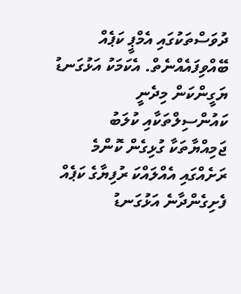ދުވަސްތަކުގައި އެމްޕީ ކަޕެއް ބޭއްވިފައެއްނެތް. އެކަމަކު އަޅުގަނޑު ޔަގީންކަން މިދެނީ ކައުންސިލްތަކާއި ކުލަބު ޖަމިއްޔާތަކާ ގުޅިގެން ކޮންމެ ރަށެއްގައި އެއްލައްކަ ރުފިޔާގެ ކަޕެއް ފެށިގެންދާނެ އަޅުގަނޑު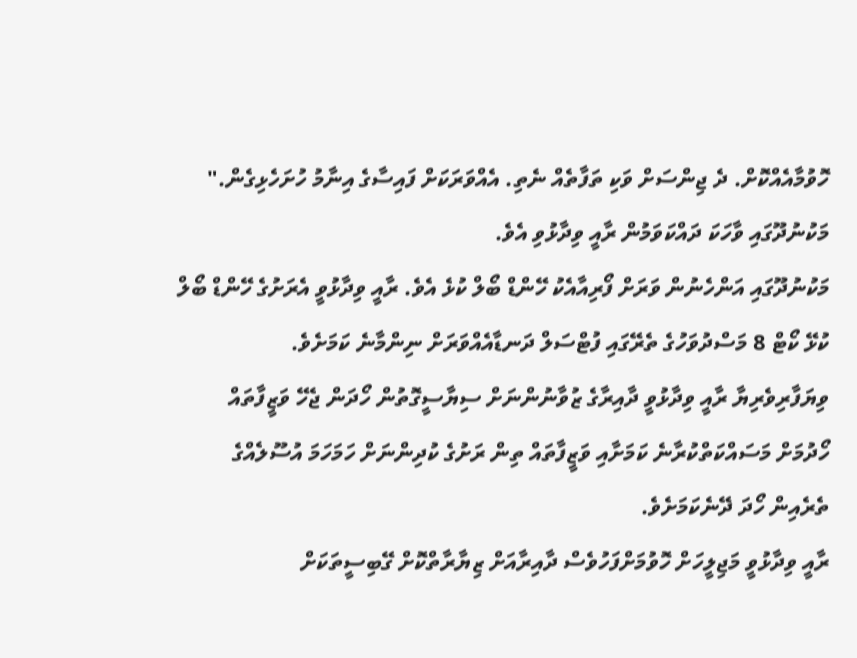ހޮވުމާއެއްކޮށް. ދެ ޖިންސަށް ވަކި ތަފާތެއް ނެތި. އެއްވަރަކަށް ފައިސާގެ އިނާމު ހުށަހެޅިގެން." މަކުނުދޫގައި ވާހަކަ ދައްކަވަމުން ރާއީ ވިދާޅުވި އެވެ.
މަކުނުދޫގައި އަންހެނުން ވަރަށް ފޯރިއާއެކު ހޭންޑް ބޯލް ކުޅެ އެވެ. ރާއީ ވިދާޅުވީ އެރަށުގެ ހޭންޑް ބޯލް ކުޅޭ ކޯޓް 8 މަސްދުވަހުގެ ތެރޭގައި ފުޓްސަލް ދަނޑާއެއްވަރަށް ނިންމާނެ ކަމަށެވެ.
ވިޔަފާރިވެރިޔާ ރާއީ ވިދާޅުވީ ދާއިރާގެ ޒުވާނުންނަށް ސިޔާސީގޮތުން ހޯދަން ޖެހޭ ވަޒީފާތައް ހޯދުމަށް މަސައްކަތްކުރާނެ ކަމަށާއި ވަޒީފާތައް ތިން ރަށުގެ ކުދިންނަށް ހަމަހަމަ އުސޫލެއްގެ ތެރެއިން ހޯދަ ދޭނެކަމަށެވެ.
ރާއީ ވިދާޅުވީ މަޖިލީހަށް ހޮވުމަށްފަހުވެސް ދާއިރާއަށް ޒިޔާރާތްކޮށް ގޭބިސީތަކަށް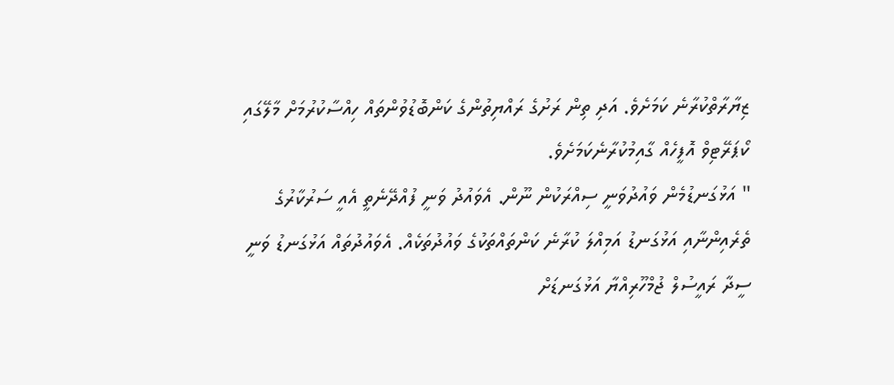ޒިޔާރާތްކުރާނެ ކަމަށެވެ. އަދި ތިން ރަށުގެ ރައްޔިތުންގެ ކަންބޮޑުވުންތައް ހިއްސާކުރުމަށް މާލޭގައި ކޯޕަރޭޓިވް އޮފީހެއް ގާއިމުކުރާނެކަމަށެވެ.
" އަޅުގަނޑުމެން ވައުދުވަނީ ސިއްރަކުން ނޫން. އެވައުދު ވަނީ ފުއްދޭނެތީ އެއީ ސަރުކާރުގެ ތެރެއިންނާއި އަޅުގަނޑު އަމިއްލަ ކުރާނެ ކަންތައްތަކުގެ ވައުދުތަކެއް. އެވައުދުތައް އަޅުގަނޑު ވަނީ ސީދާ ރައީސުލް ޖުމްހޫރިއްޔާ އަޅުގަނޑަށް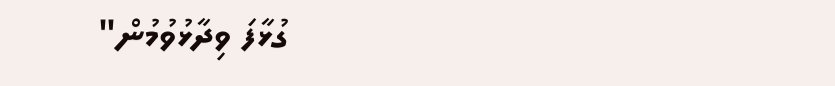ގުޅާފަ ވިދާޅުވުމުން"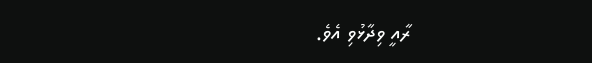ރާއީ ވިދާޅުވި އެވެ.